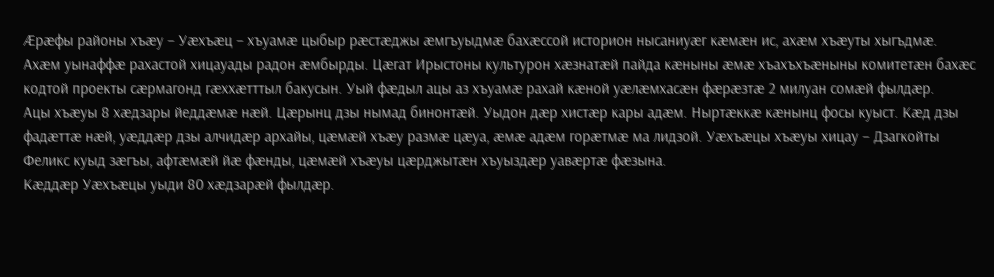Æрæфы районы хъæу – Уæхъæц – хъуамæ цыбыр рæстæджы æмгъуыдмæ бахæссой историон нысаниуæг кæмæн ис, ахæм хъæуты хыгъдмæ. Ахæм уынаффæ рахастой хицауады радон æмбырды. Цæгат Ирыстоны культурон хæзнатæй пайда кæныны æмæ хъахъхъæныны комитетæн бахæс кодтой проекты сæрмагонд гæххæтттыл бакусын. Уый фæдыл ацы аз хъуамæ рахай кæной уæлæмхасæн фæрæзтæ 2 милуан сомæй фылдæр.
Ацы хъæуы 8 хæдзары йеддæмæ нæй. Цæрынц дзы нымад бинонтæй. Уыдон дæр хистæр кары адæм. Ныртæккæ кæнынц фосы куыст. Кæд дзы фадæттæ нæй, уæддæр дзы алчидæр архайы, цæмæй хъæу размæ цæуа, æмæ адæм горæтмæ ма лидзой. Уæхъæцы хъæуы хицау – Дзагкойты Феликс куыд зæгъы, афтæмæй йæ фæнды, цæмæй хъæуы цæрджытæн хъуыздæр уавæртæ фæзына.
Кæддæр Уæхъæцы уыди 80 хæдзарæй фылдæр.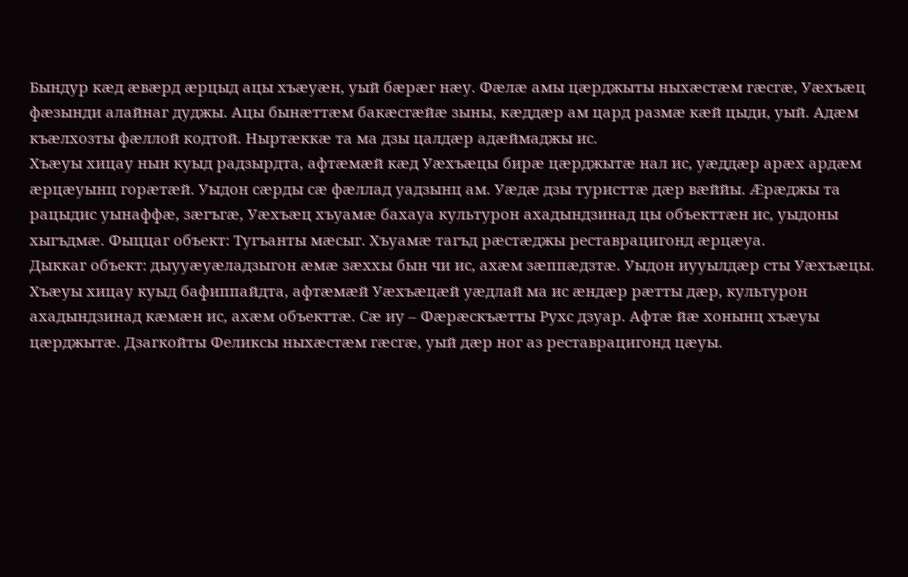Бындур кæд æвæрд æрцыд ацы хъæуæн, уый бæрæг нæу. Фæлæ амы цæрджыты ныхæстæм гæсгæ, Уæхъæц фæзынди алайнаг дуджы. Ацы бынæттæм бакæсгæйæ зыны, кæддæр ам цард размæ кæй цыди, уый. Адæм къæлхозты фæллой кодтой. Ныртæккæ та ма дзы цалдæр адæймаджы ис.
Хъæуы хицау нын куыд радзырдта, афтæмæй кæд Уæхъæцы бирæ цæрджытæ нал ис, уæддæр арæх ардæм æрцæуынц горæтæй. Уыдон сæрды сæ фæллад уадзынц ам. Уæдæ дзы туристтæ дæр вæййы. Æрæджы та рацыдис уынаффæ, зæгъгæ, Уæхъæц хъуамæ бахауа культурон ахадындзинад цы объекттæн ис, уыдоны хыгъдмæ. Фыццаг объект: Тугъанты мæсыг. Хъуамæ тагъд рæстæджы реставрацигонд æрцæуа.
Дыккаг объект: дыууæуæладзыгон æмæ зæххы бын чи ис, ахæм зæппæдзтæ. Уыдон иууылдæр сты Уæхъæцы.
Хъæуы хицау куыд бафиппайдта, афтæмæй Уæхъæцæй уæдлай ма ис æндæр рæтты дæр, культурон ахадындзинад кæмæн ис, ахæм объекттæ. Сæ иу – Фæрæскъæтты Рухс дзуар. Афтæ йæ хонынц хъæуы цæрджытæ. Дзагкойты Феликсы ныхæстæм гæсгæ, уый дæр ног аз реставрацигонд цæуы.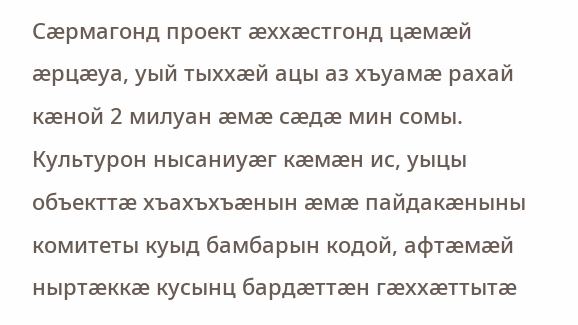Сæрмагонд проект æххæстгонд цæмæй æрцæуа, уый тыххæй ацы аз хъуамæ рахай кæной 2 милуан æмæ сæдæ мин сомы. Культурон нысаниуæг кæмæн ис, уыцы объекттæ хъахъхъæнын æмæ пайдакæныны комитеты куыд бамбарын кодой, афтæмæй ныртæккæ кусынц бардæттæн гæххæттытæ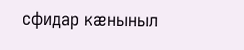сфидар кæныныл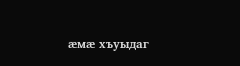æмæ хъуыдаг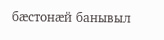бæстонæй банывыл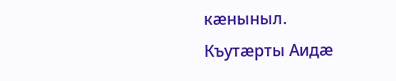кæныныл.
Къутæрты Аидæ